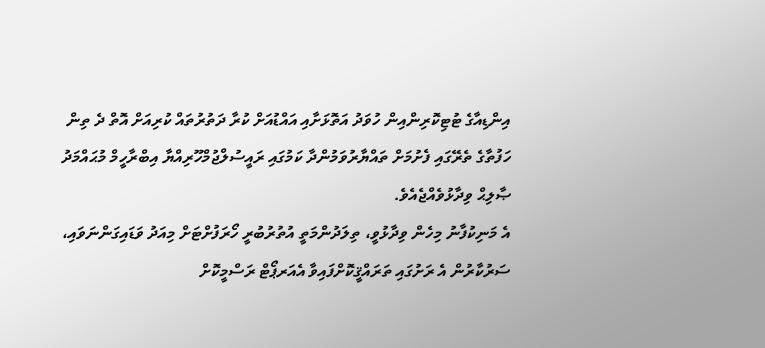އިންޑިއާގެ ޓުޓިކޮރިންއިން ހުވަދު އަތޮޅަށާއި އައްޑުއަށް ކުރާ ދަތުރުތައް ކުރިއަށް އޮތް ދެ ތިން ހަފުތާގެ ތެރޭގައި ފެށުމަށް ތައްޔާރުވަމުންދާ ކަމުގައި ރައީސުލްޖުމްހޫރިއްޔާ އިބްރާހީމް މުޙައްމަދު ޞާލިޙް ވިދާޅުވެއްޖެއެވެ.
އެ މަނިކުފާނު މިހެން ވިދާޅުވީ، ތިލަދުންމަތީ އުތުރުބުރީ ހޯރަފުށްޓަށް މިއަދު ވަޑައިގަންނަވައި، ސަރުކާރުން އެ ރަށުގައި ތަރައްޤީކޮށްފައިވާ އެއަރޕޯޓް ރަސްމީކޮށް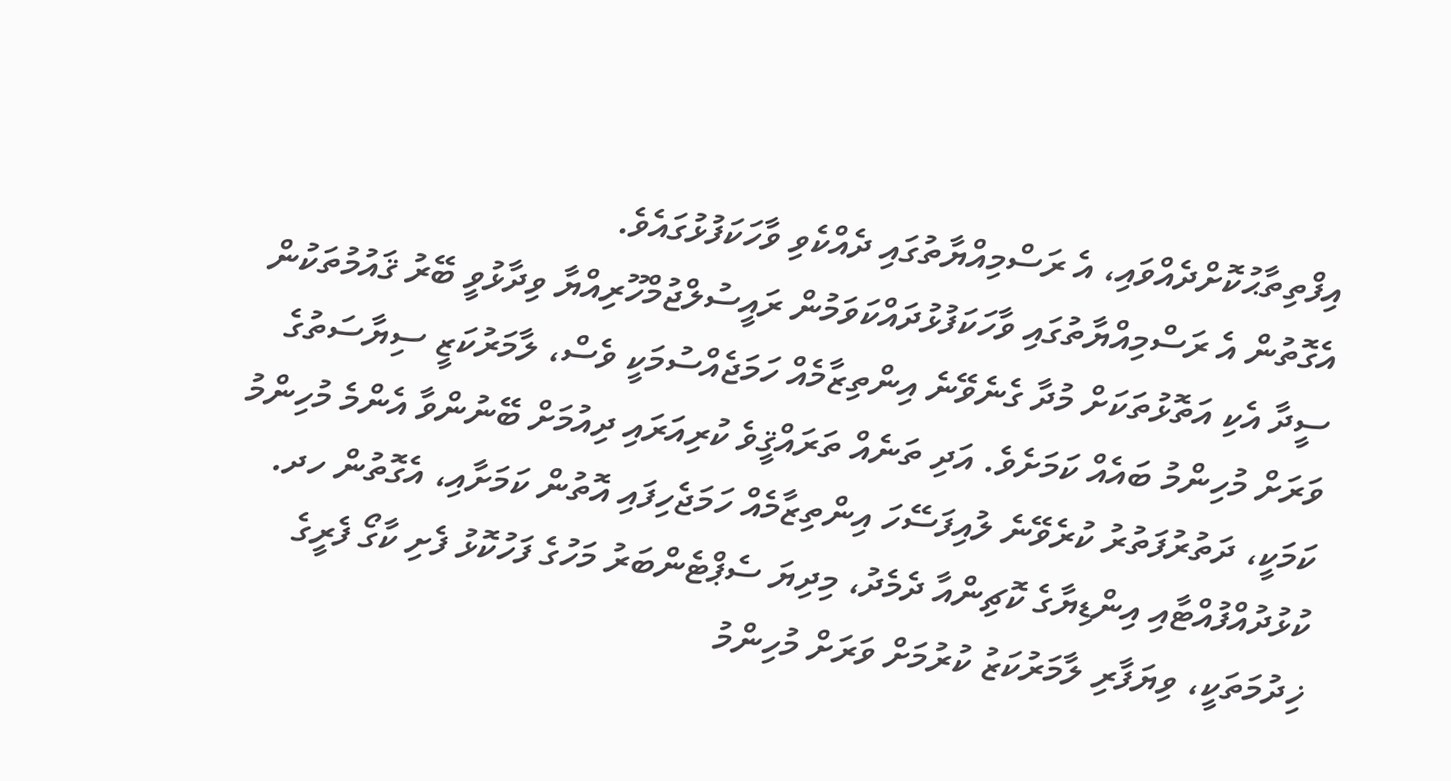އިފްތިތާޙުކޮށްދެއްވައި، އެ ރަސްމިއްޔާތުގައި ދެއްކެވި ވާހަކަފުޅުގައެވެ.
އެގޮތުން އެ ރަސްމިއްޔާތުގައި ވާހަކަފުޅުދައްކަވަމުން ރައީސުލްޖުމްހޫރިއްޔާ ވިދާޅުވީ ބޭރު ޤައުމުތަކުން ސީދާ އެކި އަތޮޅުތަކަށް މުދާ ގެނެވޭނެ އިންތިޒާމެއް ހަމަޖެއްސުމަކީ ވެސް، ލާމަރުކަޒީ ސިޔާސަތުގެ ވަރަށް މުހިންމު ބައެއް ކަމަށެވެ. އަދި ތަނެއް ތަރައްޤީވެ ކުރިއަރައި ދިއުމަށް ބޭނުންވާ އެންމެ މުހިންމު ކަމަކީ، ދަތުރުފަތުރު ކުރެވޭނެ ލުއިފަސޭހަ އިންތިޒާމެއް ހަމަޖެހިފައި އޮތުން ކަމަށާއި، އެގޮތުން ހދ. ކުޅުދުއްފުއްޓާއި އިންޑިޔާގެ ކޮޗިންއާ ދެމެދު، މިދިޔަ ސެޕްޓެންބަރު މަހުގެ ފަހުކޮޅު ފެށި ކާގޯ ފެރީގެ ޚިދުމަތަކީ، ވިޔަފާރި ލާމަރުކަޒު ކުރުމަށް ވަރަށް މުހިންމު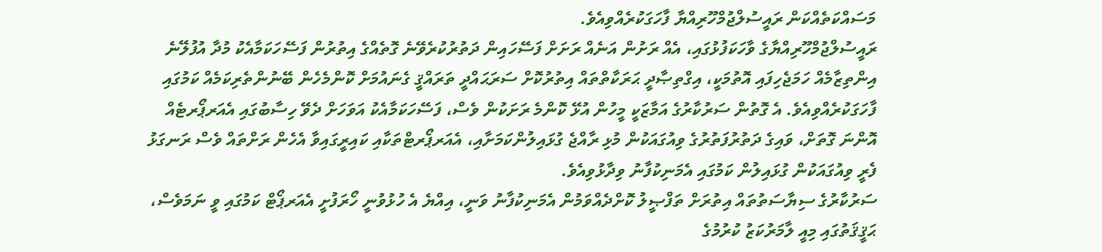މަސައްކަތެއްކަން ރައީސުލްޖުމްހޫރިއްޔާ ފާހަގަކުރެއްވިއެވެ.
ރައީސުލްޖުމްހޫރިއްޔާގެ ވާހަކަފުޅުގައި، އެއް ރަށުން އަނެއް ރަށަށް ފަސޭހައިން ދަތުރުކުރެވޭނެ ގޮތެއްގެ އިތުރުން ފަސޭހަކަމާއެކު މުދާ އުފުލޭނެ އިންތިޒާމެއް ހަމަޖެހިފައި އޮތުމަކީ، އިގްތިޞާދީ ޙަރަކާތްތައް އިތުރުކޮށް ސަރަޙައްދީ ތަރައްޤީ ގެނައުމަށް ކޮންމެހެން ބޭނުންތެރިކަމެއް ކަމުގައި ފާހަގަކުރެއްވިއެވެ. އެ ގޮތުން ސަރުކާރުގެ އަމާޒަކީ މީހުން އުޅޭ ކޮންމެ ރަށަކުން ވެސް، ފަސޭހަކަމާއެކު އަވަހަށް ދެވޭ ހިސާބުގައި އެއަރޕޯރޓެއް އޮންނަ ގޮތަށް، ވައިގެ ދަތުރުފަތުރުގެ ވިއުގައަކުން މުޅި ރާއްޖެ ގުޅައިލުންކަމަށާއި، އެއަރޕޯރޓްތަކާއި ކައިރީގައިވާ އެހެން ރަށްތައް ވެސް ރަނގަޅު ފެރީ ވިއުގައަކުން ގުޅައިލުން ކަމުގައި އެމަނިކުފާނު ވިދާޅުވިއެވެ.
ސަރުކާރުގެ ސިޔާސަތުތައް އިތުރަށް ތަފްޞީލު ކޮށްދެއްވަމުން އެމަނިކުފާނު ވަނީ، އިއްޔެ އެ ހުޅުވުނީ ހޯރަފުށީ އެއަރޕޯޓް ކަމުގައި ވީ ނަމަވެސް، ޙަޤީޤަތުގައި މިއީ ލާމަރުކަޒު ކުރުމުގެ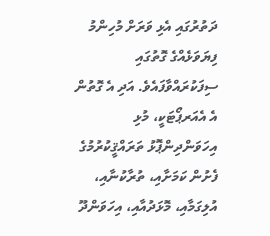ދަތުރުގައި އެޅި ވަރަށް މުހިންމު ފިޔަވަޅެއްގެ ގޮތުގައި ސިފަކުރައްވާފައެވެ. އަދި އެ ގޮތުން އެ އެއަރޕޯޓަކީ، މުޅި އިހަވަންދިންޕޮޅު ތަރައްޤީކުރުމުގެ ފެށުން ކަމަށާއި، ތުރާކުނާއި، އުލިގަމާއި، މޮޅަދުއާއި، އިހަވަންދޫ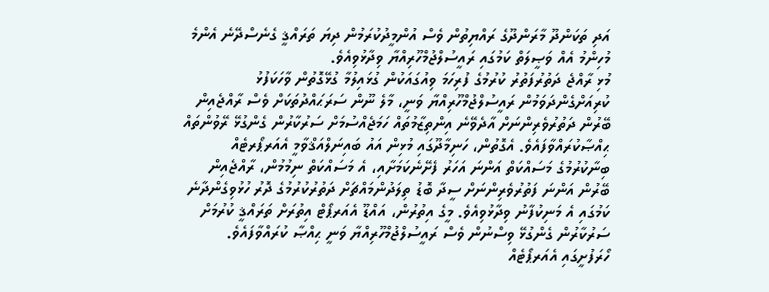އަދި ތަކަންދޫ މާރަންދޫގެ ރައްޔިތުން ވެސް އުންމީދުކުރަމުން ދިޔަ ތަރައްޤީ ގެނެސްދޭނެ އެންމެ މުހިންމު އެއް ވަޞީލަތް ކަމުގައި ރައީސުލްޖުމްހޫރިއްޔާ ވިދާޅުވިއެވެ.
މުޅި ރާއްޖެ ދަތުރުފަތުރު ކުރުމުގެ ފުރިހަމަ ވިއުގައަކުން ގުޅައިލުމާ ގުޅޭގޮތުން ވާހަކަފުޅު ކުރިއަށްގެންދަވަމުން ރައީސުލްޖުމްހޫރިއްޔާ ވަނީ، މާލެ ނޫން ސަރަޙައްދުތަކަށް ވެސް ރާއްޖެއިން ބޭރުން ދަތުރުވެރިންނަށް އާދެވޭނެ އިންތިޒާމުތައް ހަމަޖެއްސުމަށް ސަރުކާރުން ގެންގުޅޭ ރޭވުންތައް ޙިއްޞާކުރައްވާފައެވެ. އެގޮތުން، ހަނިމާދޫގައި މުޅިން އައު ބައިނަލްއަޤްވާމީ އެއަރޕޯރޓެއް ބިނާކުރުމުގެ މަސައްކަތް އަންނަ އަހަރު ފެށޭނެކަމަށާއި، އެ މަސައްކަތް ނިމުމުން، ރާއްޖެއިން ބޭރުން އަންނަ ފަތުރުވެރިންނަށް ސީދާ ބޮޑު ތިލަދުންމައްޗަށް ދަތުރުކުރުމުގެ ދޮރު ހުޅުވިގެންދާނެ ކަމުގައި އެ މަނިކުފާނު ވިދާޅުވިއެވެ. މީގެ އިތުރުން، އައްޑޫ އެއަރޕޯޓް އިތުރަށް ތަރައްޤީ ކުރުމަށް ސަރުކާރުން ގެންގުޅޭ ވިސްނުން ވެސް ރައީސުލްޖުމްހޫރިއްޔާ ވަނީ ޙިއްޞާ ކުރައްވާފައެވެ.
ހޯރަފުށީގައި އެއަރޕޯޓެއް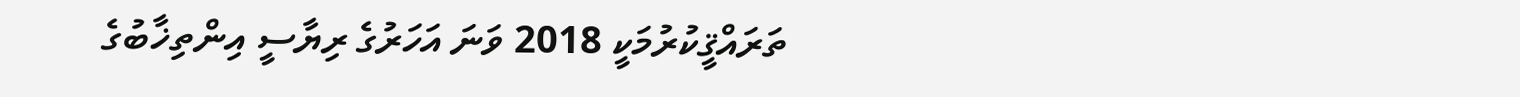ތަރައްޤީކުރުމަކީ 2018 ވަނަ އަހަރުގެ ރިޔާސީ އިންތިޚާބުގެ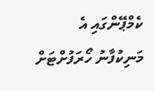ކެމްޕޭންގައި އެ މަނިކުފާނު ހޯރަފުށްޓަށް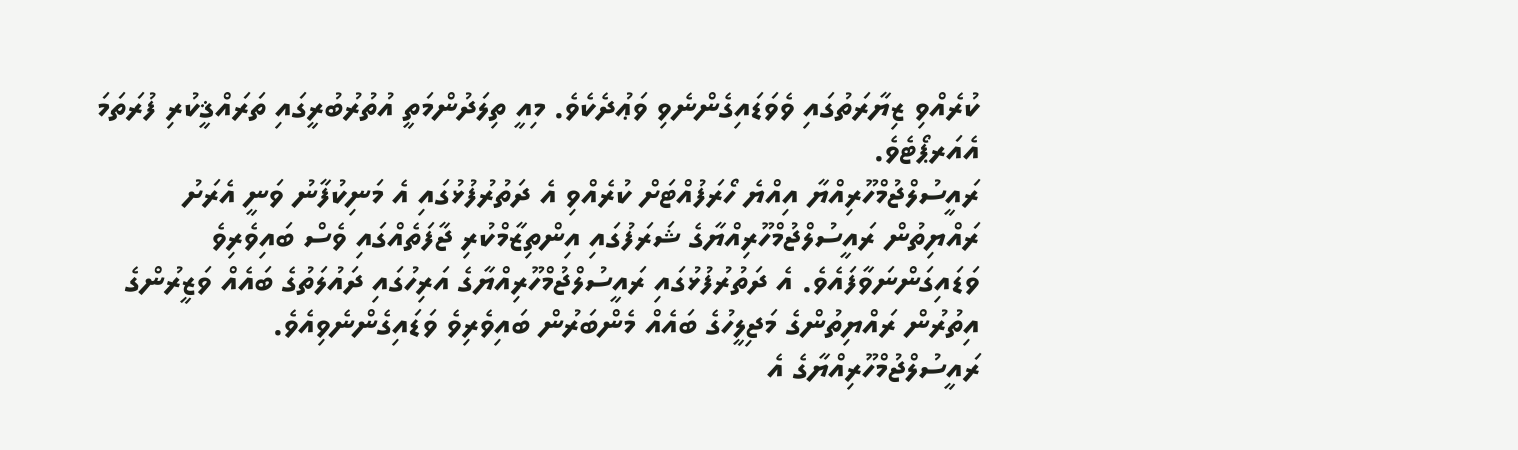ކުރެއްވި ޒިޔާރަތުގައި ވެވަޑައިގެންނެވި ވަޢުދެކެވެ. މިއީ ތިލަދުންމަތީ އުތުރުބުރީގައި ތަރައްޤީކުރި ފުރަތަމަ އެއަރޕޯޓެވެ.
ރައީސުލްޖުމްހޫރިއްޔާ އިއްޔެ ހޯރަފުއްޓަށް ކުރެއްވި އެ ދަތުރުފުޅުގައި އެ މަނިކުފާނު ވަނީ އެރަށު ރައްޔިތުން ރައީސުލްޖުމްހޫރިއްޔާގެ ޝަރަފުގައި އިންތިޒާމްކުރި ޖާފަތެއްގައި ވެސް ބައިވެރިވެ ވަޑައިގަންނަވާފައެވެ. އެ ދަތުރުފުޅުގައި ރައީސުލްޖުމްހޫރިއްޔާގެ އަރިހުގައި ދައުލަތުގެ ބައެއް ވަޒީރުންގެ އިތުރުން ރައްޔިތުންގެ މަޖިލީހުގެ ބައެއް މެންބަރުން ބައިވެރިވެ ވަޑައިގެންނެވިއެވެ. ރައީސުލްޖުމްހޫރިއްޔާގެ އެ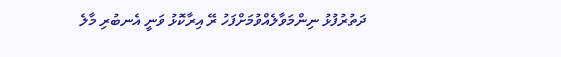ދަތުރުފުޅު ނިންމަވާލެއްވުމަށްފަހު ރޭ އިރާކޮޅު ވަނީ އެނބުރި މާލެ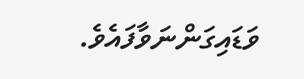ވަޑައިގަންނަވާފައެވެ.